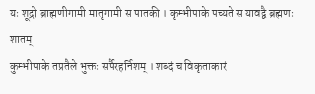यः शूद्रो ब्राह्मणीगामी मातृगामी स पातकी । कृम्भीपाके पच्यते स यावद्वै ब्रह्मणः शातम्
कुम्भीपाके तप्रतैले भुक्तः सर्पैरहर्निशम् । शब्दं च विकृताकारं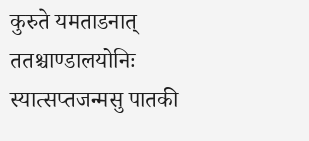कुरुते यमताडनात्
ततश्चाण्डालयोनिः स्यात्सप्तजन्मसु पातकी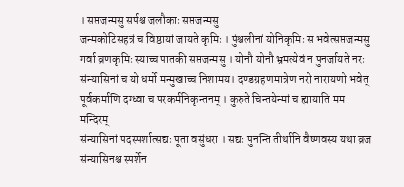। सप्तजन्मसु सर्पश्च जलौकाः सप्तजन्मसु
जन्मकोटिसहत्रं च विष्ठायां जायते कृमिः । पुंश्चलीनां योनिकृमिः स भवेत्सप्तजन्मसु
गर्वा व्रणकृमिः स्याच्च पातकी सप्तजन्मसु । योनौ योनौ भ्रमत्येवं न पुनर्जायते नरः
संन्यासिनां च यो धर्मो मन्मुखाच्च निशामय। दण्डग्रहणमात्रेण नरो नारायणो भवेत्
पूर्वकर्माणि दग्ध्वा च परकर्मनिकृन्तनम् । कुरुते चिन्तयेन्मां च ह्यायाति मम मन्दिरम्
संन्यासिनां पदस्पर्शात्सद्यः पूता वसुंधरा । सद्यः पुनन्ति तीर्थानि वैष्णवस्य यथा व्रज
संन्यासिनश्च स्पर्शेन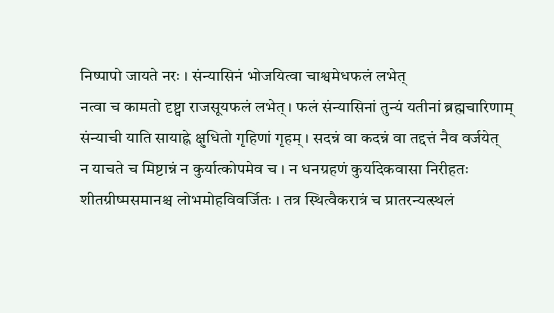निष्पापो जायते नरः । संन्यासिनं भोजयित्वा चाश्वमेधफलं लभेत्
नत्वा च कामतो दृष्ट्वा राजसूयफलं लभेत् । फलं संन्यासिनां तुन्यं यतीनां ब्रह्मचारिणाम्
संन्याची याति सायाह्ने क्षुधितो गृहिणां गृहम् । सदन्नं वा कदन्नं वा तद्दत्तं नैव वर्जयेत्
न याचते च मिष्टान्नं न कुर्यात्कोपमेव च । न धनग्रहणं कुर्यादेकवासा निरीहतः
शीतग्रीष्मसमानश्च लोभमोहविवर्जितः । तत्र स्थित्वैकरात्रं च प्रातरन्यत्स्थलं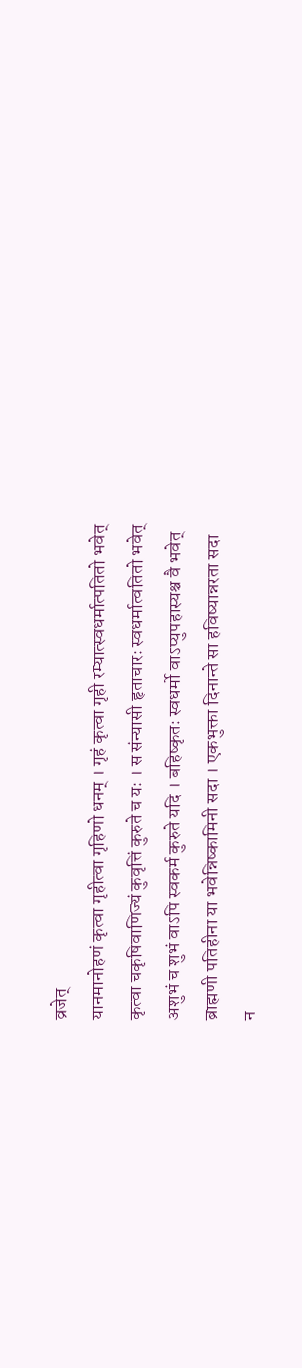व्रजेत्
यानमानोहणं कृत्वा गृहीत्वा गृहिणो धनम् । गृहं कृत्वा गृही रम्यात्स्वधर्मात्पतितो भवेत्
कृत्वा चकृषिवाणिज्यं कुवृत्तिं कुरुते च यः । स संन्यासी हृताचारः स्वधर्मात्वतितो भवेत्
अशुभं च शुभं वाऽपि स्वकर्म कुरुते यदि । बहिष्कृतः स्वधर्मो वाऽप्युपहास्यश्च वै भवेत्
ब्राह्मणी पतिहीना या भवेन्निष्कामिनी सदा । एकभुक्ता दिनान्ते सा हविष्यान्नरता सदा
न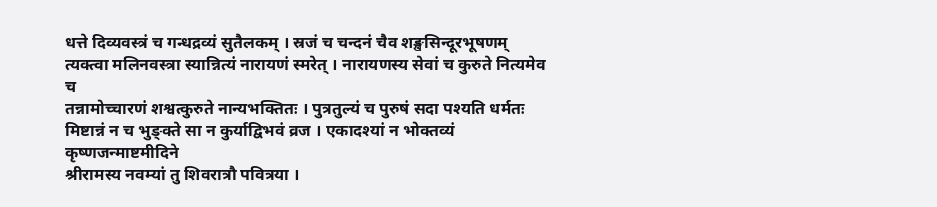धत्ते दिव्यवस्त्रं च गन्धद्रव्यं सुतैलकम् । स्रजं च चन्दनं चैव शङ्खसिन्दूरभूषणम्
त्यक्त्वा मलिनवस्त्रा स्यान्नित्यं नारायणं स्मरेत् । नारायणस्य सेवां च कुरुते नित्यमेव च
तन्नामोच्चारणं शश्वत्कुरुते नान्यभक्तितः । पुत्रतुल्यं च पुरुषं सदा पश्यति धर्मतः
मिष्टान्नं न च भुङ्क्ते सा न कुर्याद्विभवं व्रज । एकादश्यां न भोक्तव्यं कृष्णजन्माष्टमीदिने
श्रीरामस्य नवम्यां तु शिवरात्रौ पवित्रया ।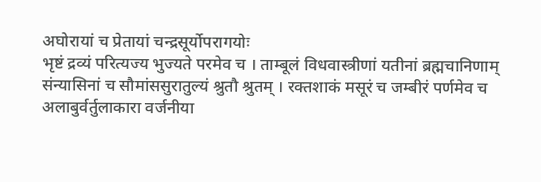अघोरायां च प्रेतायां चन्द्रसूर्योपरागयोः
भृष्टं द्रव्यं परित्यज्य भुज्यते परमेव च । ताम्बूलं विधवास्त्रीणां यतीनां ब्रह्मचानिणाम्
संन्यासिनां च सौमांससुरातुल्यं श्रुतौ श्रुतम् । रक्तशाकं मसूरं च जम्बीरं पर्णमेव च
अलाबुर्वर्तुलाकारा वर्जनीया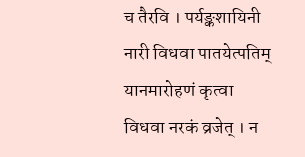च तैरवि । पर्यङ्कशायिनी नारी विधवा पातयेत्पतिम्
यानमारोहणं कृत्वा विधवा नरकं व्रजेत् । न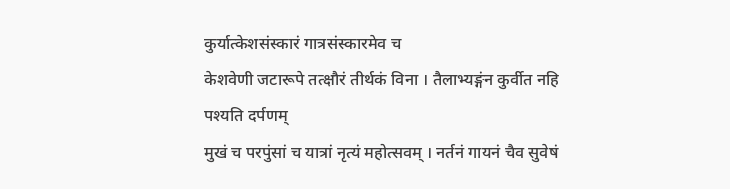कुर्यात्केशसंस्कारं गात्रसंस्कारमेव च
केशवेणी जटारूपे तत्क्षौरं तीर्थकं विना । तैलाभ्यङ्गंन कुर्वीत नहि पश्यति दर्पणम्
मुखं च परपुंसां च यात्रां नृत्यं महोत्सवम् । नर्तनं गायनं चैव सुवेषं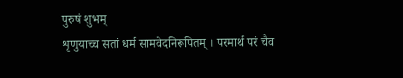पुरुषं शुभम्
शृणुयाच्च सतां धर्म सामवेदनिरूपितम् । परमार्थ परं चैव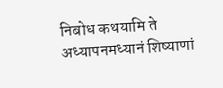निबोध कथयामि ते
अध्यापनमध्यानं शिष्याणां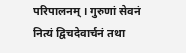परिपालनम् । गुरुणां सेवनं नित्यं द्विचदेवार्चनं तथा